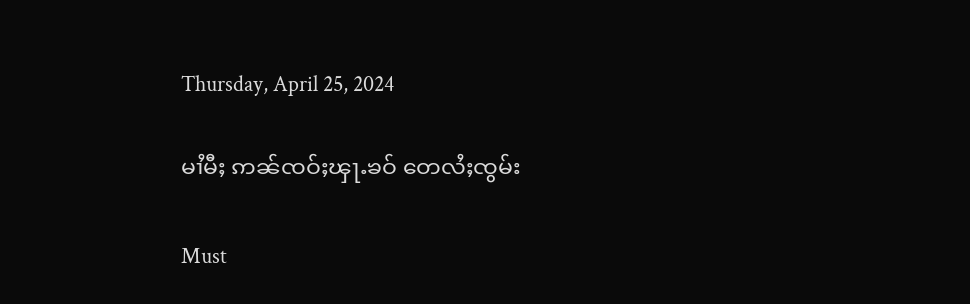Thursday, April 25, 2024

မၢႆမီႈ ဢၼ်ၸဝ်ႈၾႃႉၶဝ် တေလႆႈၸွမ်း

Must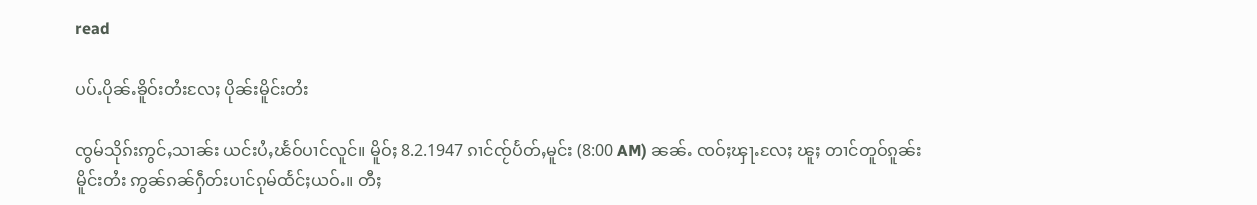read

ပပ်ႉပိုၼ်ႉၶိူဝ်းတႆးလႄႈ ပိုၼ်းမိူင်းတႆး

ၸွမ်သိုၵ်းဢွင်ႇသၢၼ်း ယင်းပႆႇၽႅဝ်ပၢင်လူင်။ မိူဝ်ႈ 8.2.1947 ၵၢင်ၸႂ်ပႅတ်ႇမူင်း (8:00 AM) ၼၼ်ႉ ၸဝ်ႈၾႃႉလႄႈ ၽူႈ တၢင်တူဝ်ၵူၼ်းမိူင်းတႆး ဢွၼ်ၵၼ်ႁဵတ်းပၢင်ၵုမ်ထႅင်ႈယဝ်ႉ။ တီႈ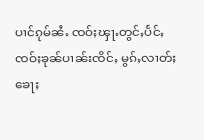ပၢင်ၵုမ်ၼႆႉ ၸဝ်ႈၾႃႉတွင်ႇပႅင်ႇ ၸဝ်ႈၶုၼ်ပၢၼ်းၸိင်ႇ မွၵ်ႇလၢတ်ႈၶေႃႈ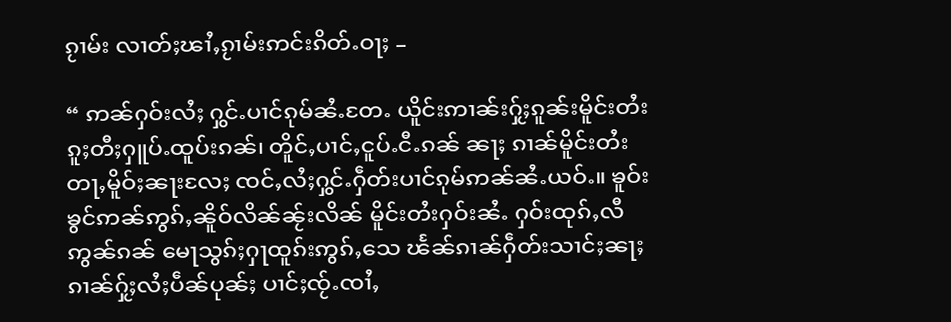ၵႂၢမ်း လၢတ်ႈၽၢႆႇၵႂၢမ်းဢင်းၵိတ်ႉဝႃႈ –

“ ဢၼ်ႁဝ်းလႆႈ ႁွင်ႉပၢင်ၵုမ်ၼႆႉတႄႉ ယိူင်းဢၢၼ်းႁႂ်ႈၵူၼ်းမိူင်းတႆးၵူႈတီႈႁူပ်ႉထူပ်းၵၼ်၊ တိူင်ႇပၢင်ႇငူပ်ႉငီႉၵၼ် ၼႃႈ ၵၢၼ်မိူင်းတႆးတႃႇမိူဝ်ႈၼႃးလႄႈ ၸင်ႇလႆႈႁွင်ႉႁဵတ်းပၢင်ၵုမ်ဢၼ်ၼႆႉယဝ်ႉ။ ၶူဝ်းၶွင်ဢၼ်ဢွၵ်ႇၼိူဝ်လိၼ်ၼႂ်းလိၼ် မိူင်းတႆးႁဝ်းၼႆႉ ႁဝ်းထုၵ်ႇလီဢွၼ်ၵၼ် မေႃသွၵ်ႈႁႃထူၵ်းဢွၵ်ႇသေ ၽႅၼ်ၵၢၼ်ႁဵတ်းသၢင်ႈၼႃႈၵၢၼ်ႁႂ်ႈလႆႈပဵၼ်ပုၼ်ႈ ပၢင်ႈၸႂ်ႉၸၢႆႇ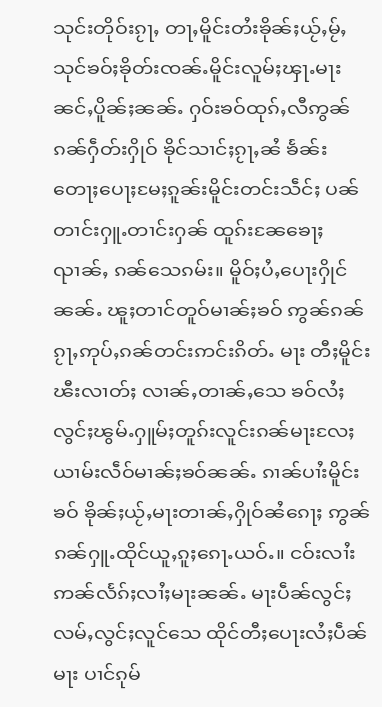သုင်းတိုဝ်းၵႂႃႇ တႃႇမိူင်းတႆးၶိုၼ်ႈယႂ်ႇမႂ်ႇသုင်ၶဝ်ႈၶိုတ်းၸၼ်ႉမိူင်းလူမ်ႈၾႃႉမႃး ၼင်ႇပိူၼ်ႈၼၼ်ႉ ႁဝ်းၶဝ်ထုၵ်ႇလီဢွၼ် ၵၼ်ႁဵတ်းႁိုဝ် ၶိုင်သၢင်ႈၵႂႃႇၼႆ ၶႅၼ်းတေႃႈပေႃႈမႄႈၵူၼ်းမိူင်းတင်းသဵင်ႈ ပၼ်တၢင်းႁူႉတၢင်းႁၼ် ထူၵ်းၼႄၶေႃႈၺၢၼ်ႇ ၵၼ်သေၵမ်း။ မိူဝ်ႈပႆႇပေႃးႁိုင်ၼၼ်ႉ ၽူႈတၢင်တူဝ်မၢၼ်ႈၶဝ် ဢွၼ်ၵၼ်ၵႂႃႇဢုပ်ႇၵၼ်တင်းဢင်းၵိတ်ႉ မႃး တီႈမိူင်းၽီးလၢတ်ႈ လၢၼ်ႇတၢၼ်ႇသေ ၶဝ်လႆႈလွင်ႈၽွမ်ႉႁူမ်ႈတူၵ်းလူင်းၵၼ်မႃးလႄႈ ယၢမ်းလဵဝ်မၢၼ်ႈၶဝ်ၼၼ်ႉ ၵၢၼ်ပၢႆးမိူင်းၶဝ် ၶိုၼ်ႈယႂ်ႇမႃးတၢၼ်ႇႁိုဝ်ၼႆၵေႃႈ ဢွၼ်ၵၼ်ႁူႉထိုင်ယူႇၵူႈၵေႃႉယဝ်ႉ။ ငဝ်းလၢႆးဢၼ်လႅၵ်ႈလၢႆႈမႃးၼၼ်ႉ မႃးပဵၼ်လွင်ႈလမ်ႇလွင်ႈလူင်သေ ထိုင်တီႈပေႃးလႆႈပဵၼ်မႃး ပၢင်ၵုမ်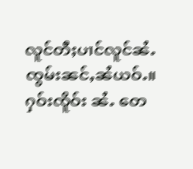လူင်တီႈပၢင်လူင်ၼႆႉၸွမ်းၼင်ႇၼႆယဝ်ႉ။ ႁဝ်းၸိူဝ်း ၼႆႉ တေ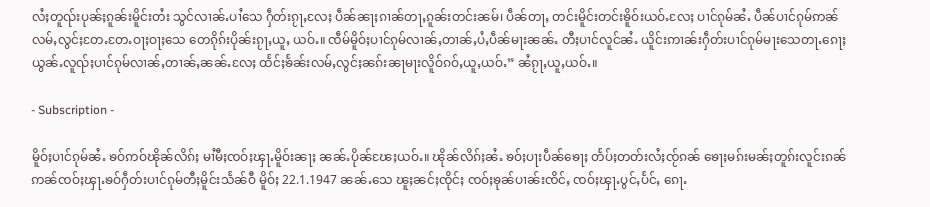လႆႈတူၺ်းပုၼ်ႈၵူၼ်းမိူင်းတႆး သွင်လၢၼ်ႉပၢႆသေ ႁဵတ်းၵႂႃႇလႄႈ ပဵၼ်ၼႃႈၵၢၼ်တႃႇၵူၼ်းတင်းၼမ်၊ ပဵၼ်တႃႇ တင်းမိူင်းတင်းၶိူဝ်းယဝ်ႉလႄႈ ပၢင်ၵုမ်ၼႆႉ ပဵၼ်ပၢင်ၵုမ်ဢၼ်လမ်ႇလွင်ႈတႄႉတႄႉဝႃႈဝႃႈသေ တေၵိုၵ်းပိုၼ်းၵႂႃႇယူႇ ယဝ်ႉ။ ၸဵမ်မိူဝ်ႈပၢင်ၵုမ်လၢၼ်ႇတၢၼ်ႇပႆႇပဵၼ်မႃးၼၼ်ႉ တီႈပၢင်လူင်ၼႆႉ ယိူင်းဢၢၼ်းႁဵတ်းပၢင်ၵုမ်မႃးသေတႃႉၵေႃႈ ယွၼ်ႉလူၺ်ႈပၢင်ၵုမ်လၢၼ်ႇတၢၼ်ႇၼၼ်ႉလႄႈ ထႅင်ႈၶႅၼ်းလမ်ႇလွင်ႈၼၵ်းၼႃမႃးလိူဝ်ၵဝ်ႇယူႇယဝ်ႉ” ၼႆၵႂႃႇယူႇယဝ်ႉ။

- Subscription -

မိူဝ်ႈပၢင်ၵုမ်ၼႆႉ ၶဝ်ဢဝ်ၽိုၼ်လိၵ်ႈ မၢႆမီႈၸဝ်ႈၾႃႉမိူဝ်းၼႃႈ ၼၼ်ႉပိုၼ်ၽႄႈယဝ်ႉ။ ၽိုၼ်လိၵ်ႈၼႆႉ ၶဝ်ႈပႃးပဵၼ်ၶေႃႈ တႅပ်ႈတတ်းလႆႈၸႂ်ၵၼ် ၶေႃႈမၵ်းမၼ်ႈတူၵ်းလူင်းၵၼ် ဢၼ်ၸဝ်ႈၾႃႉၶဝ်ႁဵတ်းပၢင်ၵုမ်တီႈမိူင်းသႅၼ်ဝီ မိူဝ်ႈ 22.1.1947 ၼၼ်ႉသေ ၽူႈၼင်ႈၸိုင်ႈ ၸဝ်ႈၶုၼ်ပၢၼ်းၸိင်ႇ ၸဝ်ႈၾႃႉပွင်ႇပႅင်ႇ ၵေႃႉ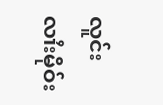လူင်းလၢႆးမိုဝ်း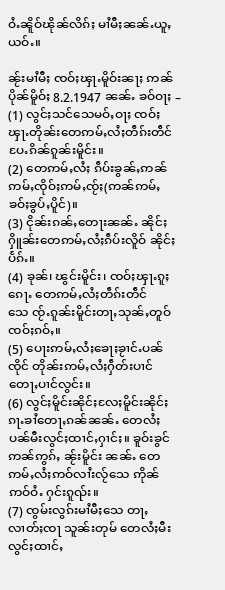ဝႆႉၼိူဝ်ၽိုၼ်လိၵ်ႈ မၢႆမီႈၼၼ်ႉယူႇယဝ်ႉ။

ၼႂ်းမၢႆမီႈ ၸဝ်ႈၾႃႉမိူဝ်းၼႃႈ ဢၼ်ပိုၼ်မိူဝ်ႈ 8.2.1947 ၼၼ်ႉ ၶဝ်ဝႃႈ –
(1) လွင်ႈသင်သေမဝ်ႇဝႃႈ ၸဝ်ႈၾႃႉတိုၼ်းတေဢမ်ႇလႆႈတဵၵ်းတဵင်ပႄႉၵိၼ်ၵူၼ်းမိူင်း။
(2) တေဢမ်ႇလႆႈ ၵဵပ်းၶွၼ်ႇဢၼ်ဢမ်ႇၸိုဝ်ႈဢမ်ႇၸႂ်ႈ(ဢၼ်ဢမ်ႇၶဝ်ႈၶွပ်ႇပိူင်)။
(3) ငိုၼ်းၵၼ်ႇတေႃးၼၼ်ႉ ၼိုင်ႈႁိူၼ်းတေဢမ်ႇလႆႈၵဵပ်းလိူဝ် ၼိုင်ႈပႅၵ်ႉ။
(4) ၶုၼ်၊ ၽွင်းမိူင်း၊ ၸဝ်ႈၾႃႉၵူႈၵေႃႉ တေဢမ်ႇလႆႈတဵၵ်းတဵင်သေ ၸႂ်ႉၵူၼ်းမိူင်းတႃႇသုၼ်ႇတူဝ်ၸဝ်ႈၵဝ်ႇ။
(5) ပေႃးဢမ်ႇလႆႈၶေႃႈၶႂၢင်ႉပၼ်ၸိုင် တိုၼ်းဢမ်ႇလႆႈႁဵတ်းပၢင်တေႃႇပၢင်လွင်း။
(6) လွင်ႈမိူင်းၼိုင်ႈလႄႈမိူင်းၼိုင်ႈ ၵႃႉၶၢႆတေႃႇၵၼ်ၼၼ်ႉ တေလႆႈပၼ်မီးလွင်ႈထၢင်ႇႁၢင်ႈ။ ၶူဝ်းၶွင်ဢၼ်ဢွၵ်ႇ ၼႂ်းမိူင်း ၼၼ်ႉ တေဢမ်ႇလႆႈဢဝ်လၢႆးလႂ်သေ ဢိုၼ်ဢဝ်ဝႆႉ ႁင်းၵူၺ်း။
(7) ၸွမ်းလွၵ်းမၢႆမီႈသေ တႃႇလၢတ်ႈၸႃ သူၼ်းတုမ် တေလႆႈမီးလွင်ႈထၢင်ႇ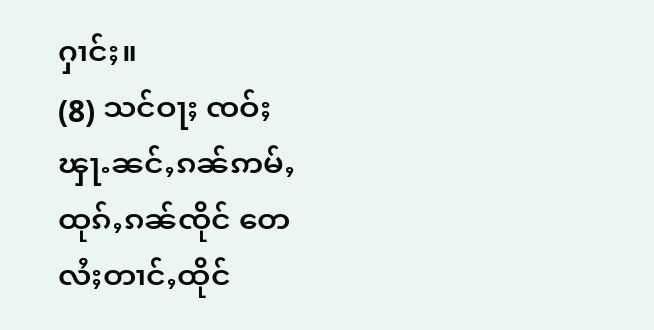ႁၢင်ႈ။
(8) သင်ဝႃႈ ၸဝ်ႈၾႃႉၼင်ႇၵၼ်ဢမ်ႇထုၵ်ႇၵၼ်ၸိုင် တေလႆႈတၢင်ႇထိုင်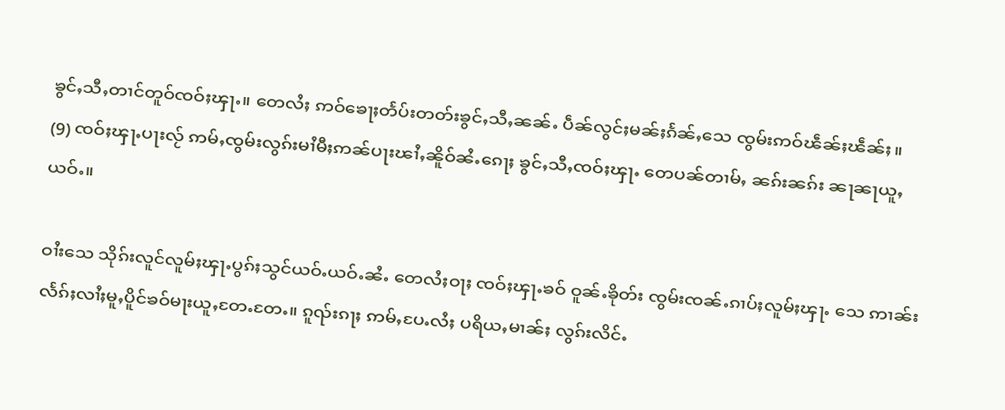ၶွင်ႇသီႇတၢင်တူဝ်ၸဝ်ႈၾႃႉ။ တေလႆႈ ဢဝ်ၶေႃႈတႅပ်းတတ်းၶွင်ႇသီႇၼၼ်ႉ ပဵၼ်လွင်ႈမၼ်ႈၵႅၼ်ႇသေ ၸွမ်းဢဝ်ၽဵၼ်ႈၽဵၼ်ႈ။
(9) ၸဝ်ႈၾႃႉပႃးလႂ် ဢမ်ႇၸွမ်းလွၵ်းမၢႆမီႈဢၼ်ပႃးၽၢႆႇၼိူဝ်ၼႆႉၵေႃႈ ၶွင်ႇသီႇၸဝ်ႈၾႃႉ တေပၼ်တၢမ်ႇ ၼၵ်းၼၵ်း ၼႃၼႃယူႇယဝ်ႉ။

ဝၢႆးသေ သိုၵ်းလူင်လူမ်ႈၾႃႉပွၵ်ႈသွင်ယဝ်ႉယဝ်ႉၼႆႉ တေလႆႈဝႃႈ ၸဝ်ႈၾႃႉၶဝ် ဝူၼ်ႉၶိုတ်း ၸွမ်းၸၼ်ႉၵၢပ်ႈလူမ်ႈၾႃႉ သေ ဢၢၼ်းလႅၵ်ႈလၢႆႈမူႇပိူင်ၶဝ်မႃးယူႇတႄႉတႄႉ။ ၵူၺ်းၵႃႈ ဢမ်ႇပႄႉလႆႈ ပရိယႇမၢၼ်ႈ လွၵ်းလိင်ႉ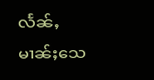လႅၼ်ႇမၢၼ်ႈသေ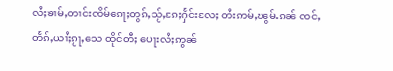လႆႈၶၢမ်ႇတၢင်းၸိမ်ၵေႃႈတွၵ်ႇသႂ်ႇၵႄႈႁႅင်းလႄႈ တႆးဢမ်ႇၽွမ်ႉၵၼ် ၸင်ႇတႅၵ်ႇယၢႆႈၵႂႃႇသေ ထိုင်တီႈ ပေႃးလႆႈဢွၼ်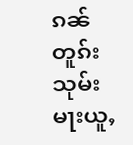ၵၼ်တူၵ်းသုမ်းမႃးယူႇ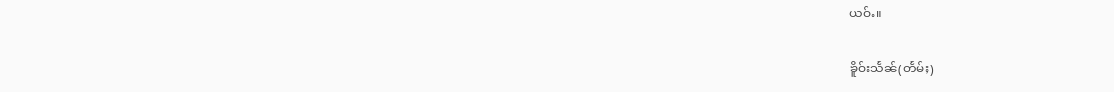ယဝ်ႉ။

ၶိူဝ်းသႅၼ်(တႅမ်ႈ)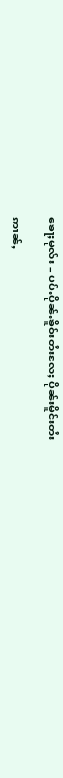ၶေႃႈမုလ်း – ပပ်ႉပိုၼ်ႉၶိူဝ်းတႆးလႄႈ ပိုၼ်းမိူင်းတႆး

ဢၢၼ်ႇ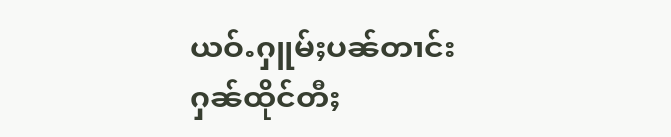ယဝ်ႉႁူမ်ႈပၼ်တၢင်းႁၼ်ထိုင်တီႈ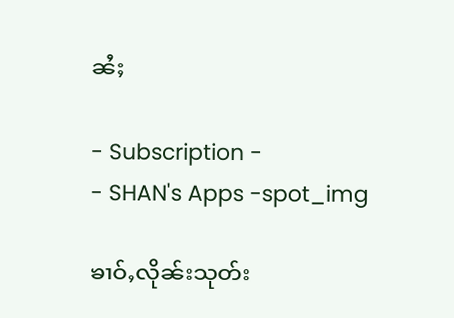ၼႆႈ

- Subscription -
- SHAN's Apps -spot_img

ၶၢဝ်ႇလိုၼ်းသုတ်း